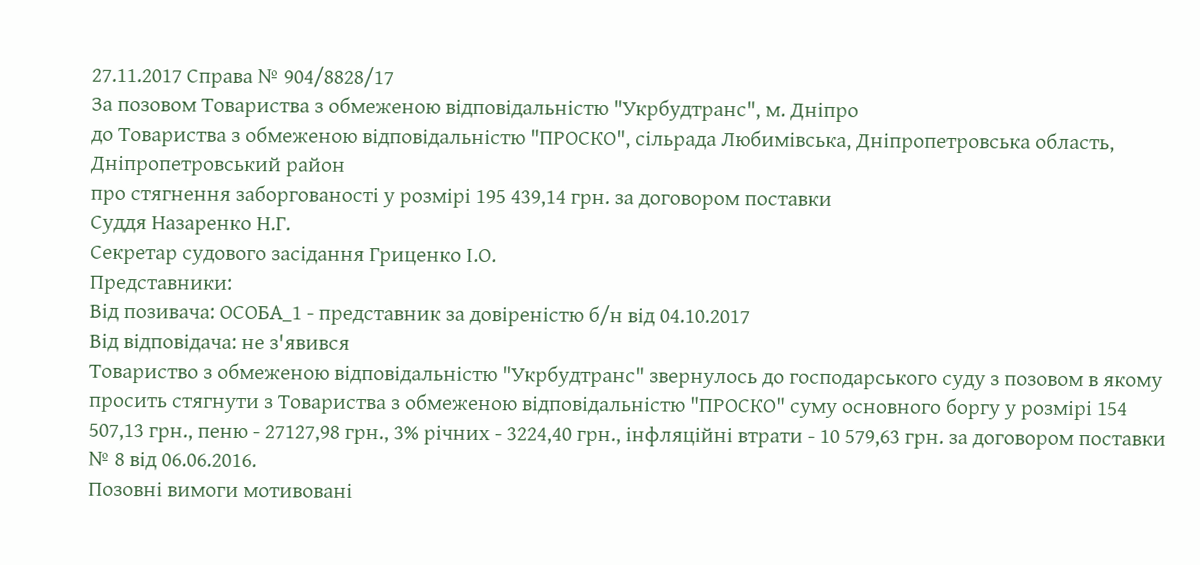27.11.2017 Справа № 904/8828/17
За позовом Товариства з обмеженою відповідальністю "Укрбудтранс", м. Дніпро
до Товариства з обмеженою відповідальністю "ПРОСКО", сільрада Любимівська, Дніпропетровська область, Дніпропетровський район
про стягнення заборгованості у розмірі 195 439,14 грн. за договором поставки
Суддя Назаренко Н.Г.
Секретар судового засідання Гриценко І.О.
Представники:
Від позивача: ОСОБА_1 - представник за довіреністю б/н від 04.10.2017
Від відповідача: не з'явився
Товариство з обмеженою відповідальністю "Укрбудтранс" звернулось до господарського суду з позовом в якому просить стягнути з Товариства з обмеженою відповідальністю "ПРОСКО" суму основного боргу у розмірі 154 507,13 грн., пеню - 27127,98 грн., 3% річних - 3224,40 грн., інфляційні втрати - 10 579,63 грн. за договором поставки № 8 від 06.06.2016.
Позовні вимоги мотивовані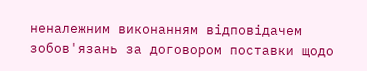неналежним виконанням відповідачем зобов'язань за договором поставки щодо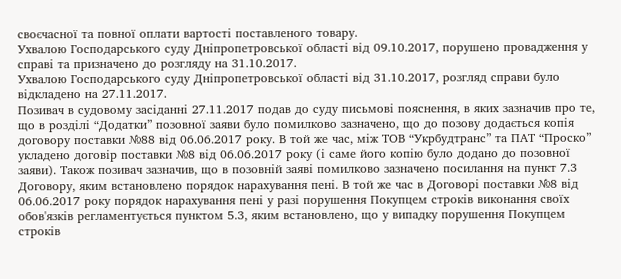своєчасної та повної оплати вартості поставленого товару.
Ухвалою Господарського суду Дніпропетровської області від 09.10.2017, порушено провадження у справі та призначено до розгляду на 31.10.2017.
Ухвалою Господарського суду Дніпропетровської області від 31.10.2017, розгляд справи було відкладено на 27.11.2017.
Позивач в судовому засіданні 27.11.2017 подав до суду письмові пояснення, в яких зазначив про те, що в розділі “Додатки” позовної заяви було помилково зазначено, що до позову додається копія договору поставки №88 від 06.06.2017 року. В той же час, між ТОВ “Укрбудтранс” та ПАТ “Проско” укладено договір поставки №8 від 06.06.2017 року (і саме його копію було додано до позовної заяви). Також позивач зазначив, що в позовній заяві помилково зазначено посилання на пункт 7.3 Договору, яким встановлено порядок нарахування пені. В той же час в Договорі поставки №8 від 06.06.2017 року порядок нарахування пені у разі порушення Покупцем строків виконання своїх обов'язків регламентується пунктом 5.3, яким встановлено, що у випадку порушення Покупцем строків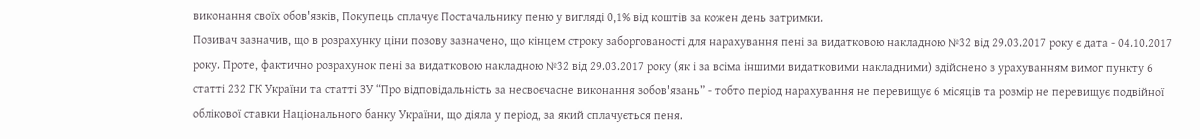виконання своїх обов'язків, Покупець сплачує Постачальнику пеню у вигляді 0,1% від коштів за кожен день затримки.
Позивач зазначив, що в розрахунку ціни позову зазначено, що кінцем строку заборгованості для нарахування пені за видатковою накладною №32 від 29.03.2017 року є дата - 04.10.2017 року. Проте, фактично розрахунок пені за видатковою накладною №32 від 29.03.2017 року (як і за всіма іншими видатковими накладними) здійснено з урахуванням вимог пункту 6 статті 232 ГК України та статті ЗУ “Про відповідальність за несвоєчасне виконання зобов'язань” - тобто період нарахування не перевищує 6 місяців та розмір не перевищує подвійної облікової ставки Національного банку України, що діяла у період, за який сплачується пеня.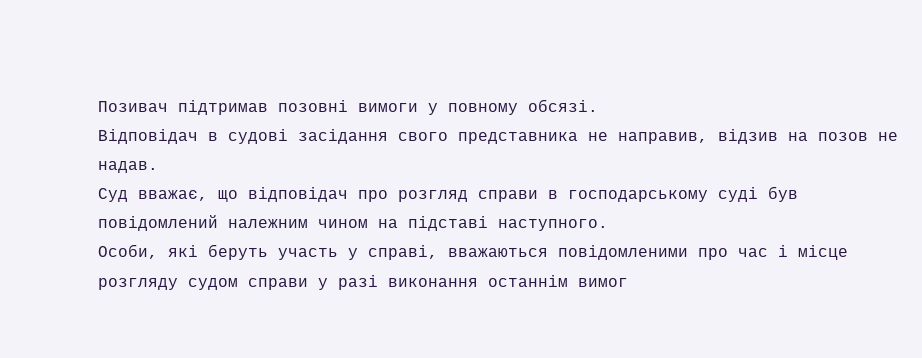Позивач підтримав позовні вимоги у повному обсязі.
Відповідач в судові засідання свого представника не направив, відзив на позов не надав.
Суд вважає, що відповідач про розгляд справи в господарському суді був повідомлений належним чином на підставі наступного.
Особи, які беруть участь у справі, вважаються повідомленими про час і місце розгляду судом справи у разі виконання останнім вимог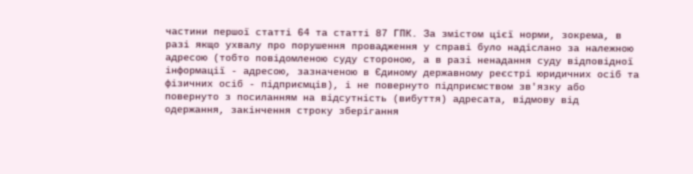частини першої статті 64 та статті 87 ГПК. За змістом цієї норми, зокрема, в разі якщо ухвалу про порушення провадження у справі було надіслано за належною адресою (тобто повідомленою суду стороною, а в разі ненадання суду відповідної інформації - адресою, зазначеною в Єдиному державному реєстрі юридичних осіб та фізичних осіб - підприємців), і не повернуто підприємством зв'язку або повернуто з посиланням на відсутність (вибуття) адресата, відмову від одержання, закінчення строку зберігання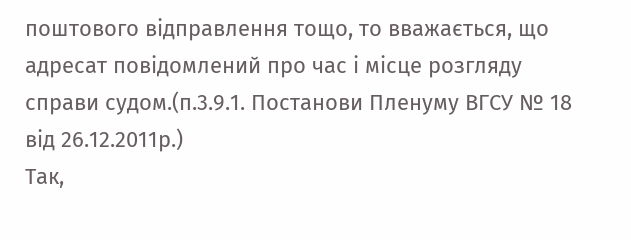поштового відправлення тощо, то вважається, що адресат повідомлений про час і місце розгляду справи судом.(п.3.9.1. Постанови Пленуму ВГСУ № 18 від 26.12.2011р.)
Так,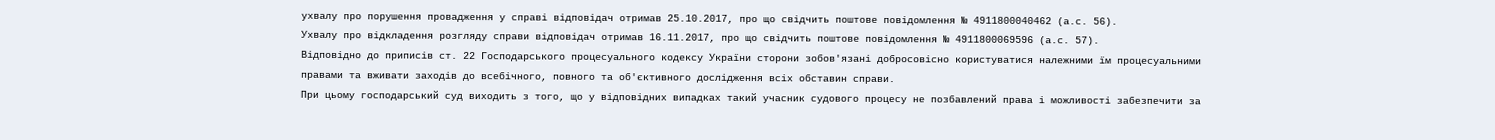ухвалу про порушення провадження у справі відповідач отримав 25.10.2017, про що свідчить поштове повідомлення № 4911800040462 (а.с. 56).
Ухвалу про відкладення розгляду справи відповідач отримав 16.11.2017, про що свідчить поштове повідомлення № 4911800069596 (а.с. 57).
Відповідно до приписів ст. 22 Господарського процесуального кодексу України сторони зобов'язані добросовісно користуватися належними їм процесуальними правами та вживати заходів до всебічного, повного та об'єктивного дослідження всіх обставин справи.
При цьому господарський суд виходить з того, що у відповідних випадках такий учасник судового процесу не позбавлений права і можливості забезпечити за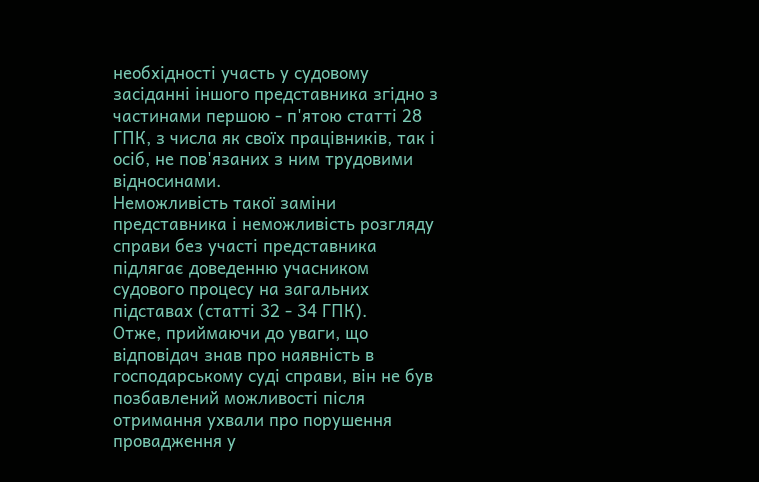необхідності участь у судовому засіданні іншого представника згідно з частинами першою - п'ятою статті 28 ГПК, з числа як своїх працівників, так і осіб, не пов'язаних з ним трудовими відносинами.
Неможливість такої заміни представника і неможливість розгляду справи без участі представника підлягає доведенню учасником судового процесу на загальних підставах (статті 32 - 34 ГПК).
Отже, приймаючи до уваги, що відповідач знав про наявність в господарському суді справи, він не був позбавлений можливості після отримання ухвали про порушення провадження у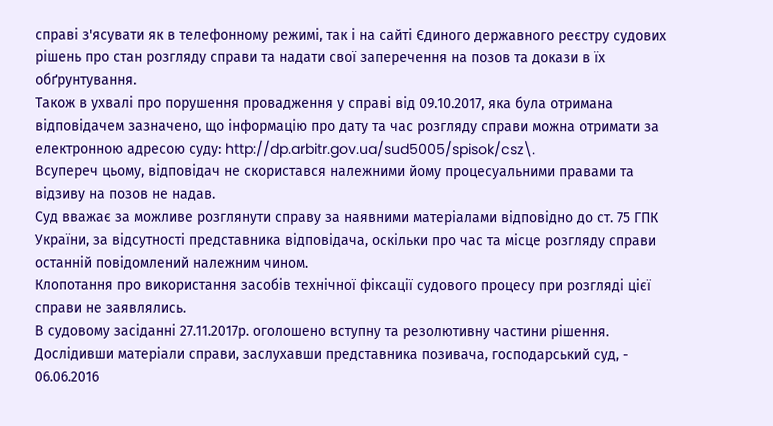справі з'ясувати як в телефонному режимі, так і на сайті Єдиного державного реєстру судових рішень про стан розгляду справи та надати свої заперечення на позов та докази в їх обґрунтування.
Також в ухвалі про порушення провадження у справі від 09.10.2017, яка була отримана відповідачем зазначено, що інформацію про дату та час розгляду справи можна отримати за електронною адресою суду: http://dp.arbitr.gov.ua/sud5005/spisok/csz\.
Всупереч цьому, відповідач не скористався належними йому процесуальними правами та відзиву на позов не надав.
Суд вважає за можливе розглянути справу за наявними матеріалами відповідно до ст. 75 ГПК України, за відсутності представника відповідача, оскільки про час та місце розгляду справи останній повідомлений належним чином.
Клопотання про використання засобів технічної фіксації судового процесу при розгляді цієї справи не заявлялись.
В судовому засіданні 27.11.2017р. оголошено вступну та резолютивну частини рішення.
Дослідивши матеріали справи, заслухавши представника позивача, господарський суд, -
06.06.2016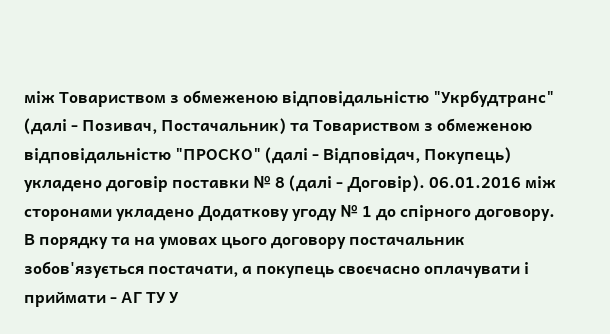між Товариством з обмеженою відповідальністю "Укрбудтранс" (далі - Позивач, Постачальник) та Товариством з обмеженою відповідальністю "ПРОСКО" (далі - Відповідач, Покупець) укладено договір поставки № 8 (далі - Договір). 06.01.2016 між сторонами укладено Додаткову угоду № 1 до спірного договору.
В порядку та на умовах цього договору постачальник зобов'язується постачати, а покупець своєчасно оплачувати і приймати - АГ ТУ У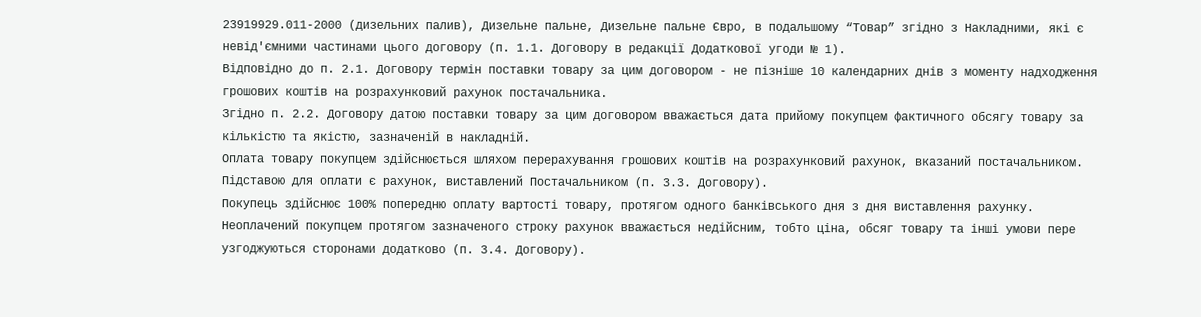23919929.011-2000 (дизельних палив), Дизельне пальне, Дизельне пальне Євро, в подальшому “Товар” згідно з Накладними, які є невід'ємними частинами цього договору (п. 1.1. Договору в редакції Додаткової угоди № 1).
Відповідно до п. 2.1. Договору термін поставки товару за цим договором - не пізніше 10 календарних днів з моменту надходження грошових коштів на розрахунковий рахунок постачальника.
Згідно п. 2.2. Договору датою поставки товару за цим договором вважається дата прийому покупцем фактичного обсягу товару за кількістю та якістю, зазначеній в накладній.
Оплата товару покупцем здійснюється шляхом перерахування грошових коштів на розрахунковий рахунок, вказаний постачальником. Підставою для оплати є рахунок, виставлений Постачальником (п. 3.3. Договору).
Покупець здійснює 100% попередню оплату вартості товару, протягом одного банківського дня з дня виставлення рахунку. Неоплачений покупцем протягом зазначеного строку рахунок вважається недійсним, тобто ціна, обсяг товару та інші умови пере узгоджуються сторонами додатково (п. 3.4. Договору).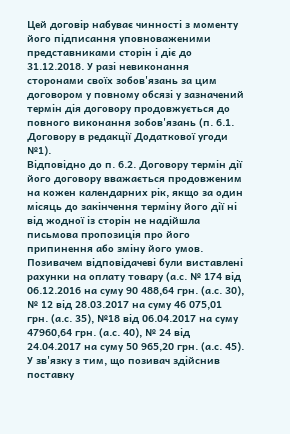Цей договір набуває чинності з моменту його підписання уповноваженими представниками сторін і діє до 31.12.2018. У разі невиконання сторонами своїх зобов'язань за цим договором у повному обсязі у зазначений термін дія договору продовжується до повного виконання зобов'язань (п. 6.1. Договору в редакції Додаткової угоди №1).
Відповідно до п. 6.2. Договору термін дії його договору вважається продовженим на кожен календарних рік, якщо за один місяць до закінчення терміну його дії ні від жодної із сторін не надійшла письмова пропозиція про його припинення або зміну його умов.
Позивачем відповідачеві були виставлені рахунки на оплату товару (а.с. № 174 від 06.12.2016 на суму 90 488,64 грн. (а.с. 30), № 12 від 28.03.2017 на суму 46 075,01 грн. (а.с. 35), №18 від 06.04.2017 на суму 47960,64 грн. (а.с. 40), № 24 від 24.04.2017 на суму 50 965,20 грн. (а.с. 45).
У зв'язку з тим, що позивач здійснив поставку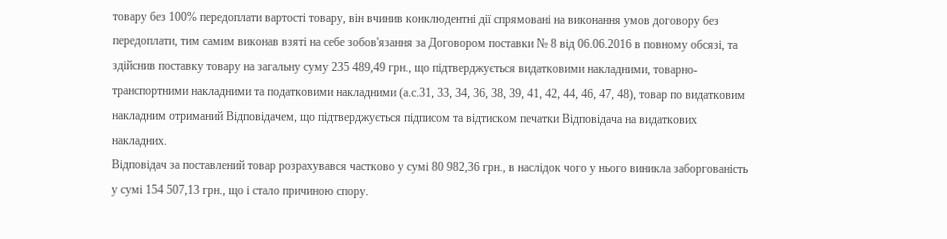товару без 100% передоплати вартості товару, він вчинив конклюдентні дії спрямовані на виконання умов договору без передоплати, тим самим виконав взяті на себе зобов'язання за Договором поставки № 8 від 06.06.2016 в повному обсязі, та здійснив поставку товару на загальну суму 235 489,49 грн., що підтверджується видатковими накладними, товарно-транспортними накладними та податковими накладними (а.с.31, 33, 34, 36, 38, 39, 41, 42, 44, 46, 47, 48), товар по видатковим накладним отриманий Відповідачем, що підтверджується підписом та відтиском печатки Відповідача на видаткових накладних.
Відповідач за поставлений товар розрахувався частково у сумі 80 982,36 грн., в наслідок чого у нього виникла заборгованість у сумі 154 507,13 грн., що і стало причиною спору.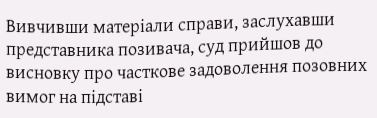Вивчивши матеріали справи, заслухавши представника позивача, суд прийшов до висновку про часткове задоволення позовних вимог на підставі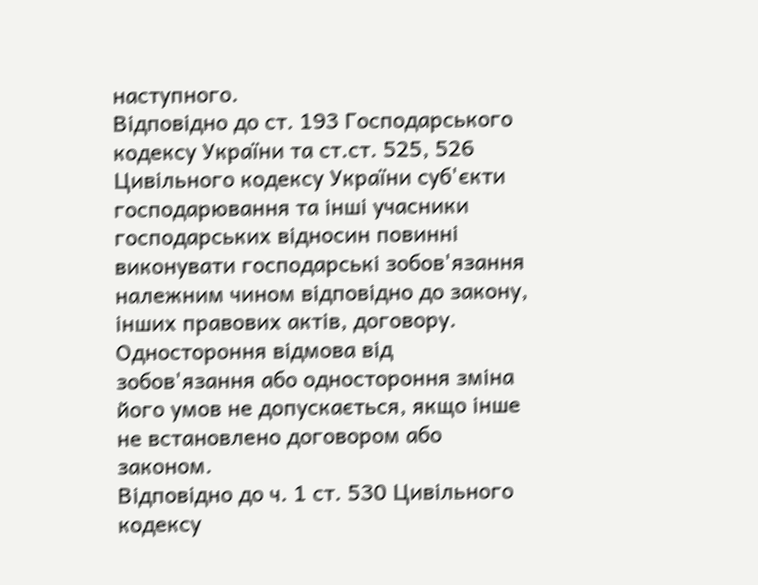наступного.
Відповідно до ст. 193 Господарського кодексу України та ст.ст. 525, 526 Цивільного кодексу України суб'єкти господарювання та інші учасники господарських відносин повинні виконувати господарські зобов'язання належним чином відповідно до закону, інших правових актів, договору. Одностороння відмова від зобов'язання або одностороння зміна його умов не допускається, якщо інше не встановлено договором або законом.
Відповідно до ч. 1 ст. 530 Цивільного кодексу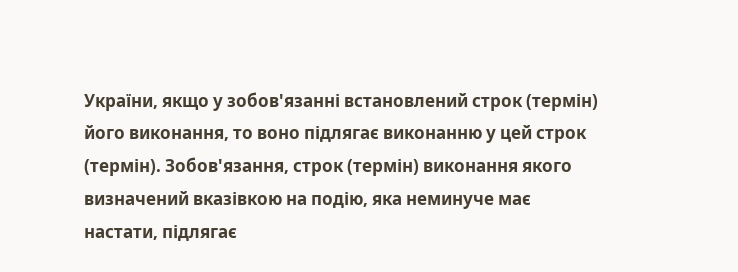України, якщо у зобов'язанні встановлений строк (термін) його виконання, то воно підлягає виконанню у цей строк (термін). Зобов'язання, строк (термін) виконання якого визначений вказівкою на подію, яка неминуче має настати, підлягає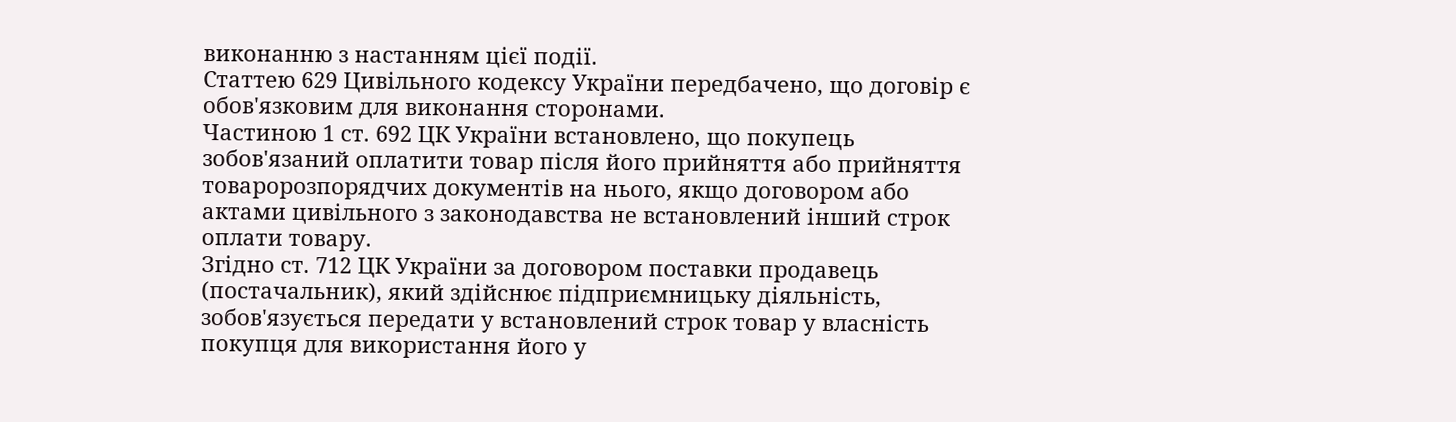виконанню з настанням цієї події.
Статтею 629 Цивільного кодексу України передбачено, що договір є обов'язковим для виконання сторонами.
Частиною 1 ст. 692 ЦК України встановлено, що покупець зобов'язаний оплатити товар після його прийняття або прийняття товаророзпорядчих документів на нього, якщо договором або актами цивільного з законодавства не встановлений інший строк оплати товару.
Згідно ст. 712 ЦК України за договором поставки продавець (постачальник), який здійснює підприємницьку діяльність, зобов'язується передати у встановлений строк товар у власність покупця для використання його у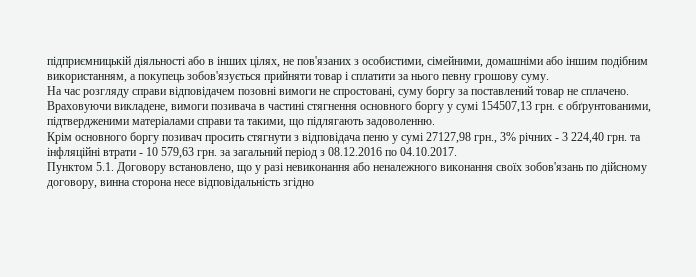підприємницькій діяльності або в інших цілях, не пов'язаних з особистими, сімейними, домашніми або іншим подібним використанням, а покупець зобов'язується прийняти товар і сплатити за нього певну грошову суму.
На час розгляду справи відповідачем позовні вимоги не спростовані, суму боргу за поставлений товар не сплачено.
Враховуючи викладене, вимоги позивача в частині стягнення основного боргу у сумі 154507,13 грн. є обґрунтованими, підтвердженими матеріалами справи та такими, що підлягають задоволенню.
Крім основного боргу позивач просить стягнути з відповідача пеню у сумі 27127,98 грн., 3% річних - 3 224,40 грн. та інфляційні втрати - 10 579,63 грн. за загальний період з 08.12.2016 по 04.10.2017.
Пунктом 5.1. Договору встановлено, що у разі невиконання або неналежного виконання своїх зобов'язань по дійсному договору, винна сторона несе відповідальність згідно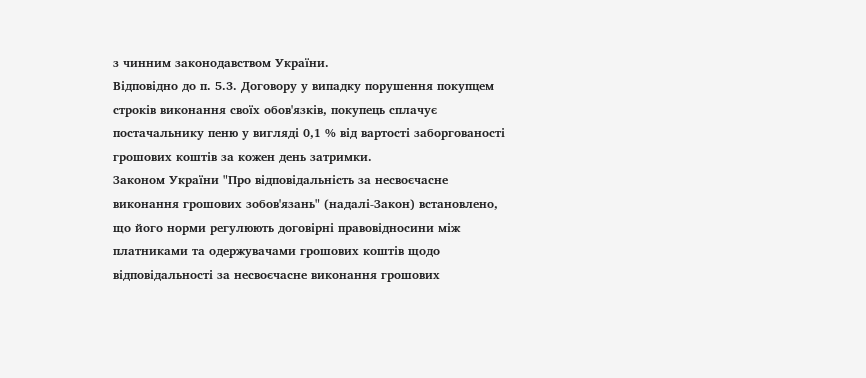з чинним законодавством України.
Відповідно до п. 5.3. Договору у випадку порушення покупцем строків виконання своїх обов'язків, покупець сплачує постачальнику пеню у вигляді 0,1 % від вартості заборгованості грошових коштів за кожен день затримки.
Законом України "Про відповідальність за несвоєчасне виконання грошових зобов'язань" (надалі-Закон) встановлено, що його норми регулюють договірні правовідносини між платниками та одержувачами грошових коштів щодо відповідальності за несвоєчасне виконання грошових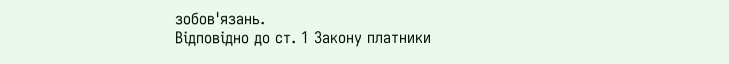зобов'язань.
Відповідно до ст. 1 Закону платники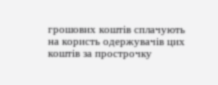грошових коштів сплачують на користь одержувачів цих коштів за прострочку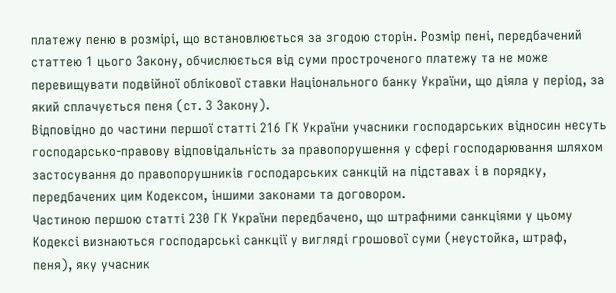платежу пеню в розмірі, що встановлюється за згодою сторін. Розмір пені, передбачений статтею 1 цього Закону, обчислюється від суми простроченого платежу та не може перевищувати подвійної облікової ставки Національного банку України, що діяла у період, за який сплачується пеня (ст. 3 Закону).
Відповідно до частини першої статті 216 ГК України учасники господарських відносин несуть господарсько-правову відповідальність за правопорушення у сфері господарювання шляхом застосування до правопорушників господарських санкцій на підставах і в порядку, передбачених цим Кодексом, іншими законами та договором.
Частиною першою статті 230 ГК України передбачено, що штрафними санкціями у цьому Кодексі визнаються господарські санкції у вигляді грошової суми (неустойка, штраф, пеня), яку учасник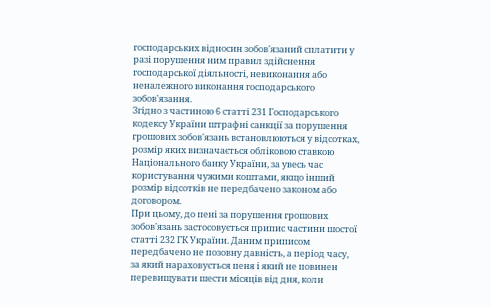господарських відносин зобов'язаний сплатити у разі порушення ним правил здійснення господарської діяльності, невиконання або неналежного виконання господарського зобов'язання.
Згідно з частиною 6 статті 231 Господарського кодексу України штрафні санкції за порушення грошових зобов'язань встановлюються у відсотках, розмір яких визначається обліковою ставкою Національного банку України, за увесь час користування чужими коштами, якщо інший розмір відсотків не передбачено законом або договором.
При цьому, до пені за порушення грошових зобов'язань застосовується припис частини шостої статті 232 ГК України. Даним приписом передбачено не позовну давність, а період часу, за який нараховується пеня і який не повинен перевищувати шести місяців від дня, коли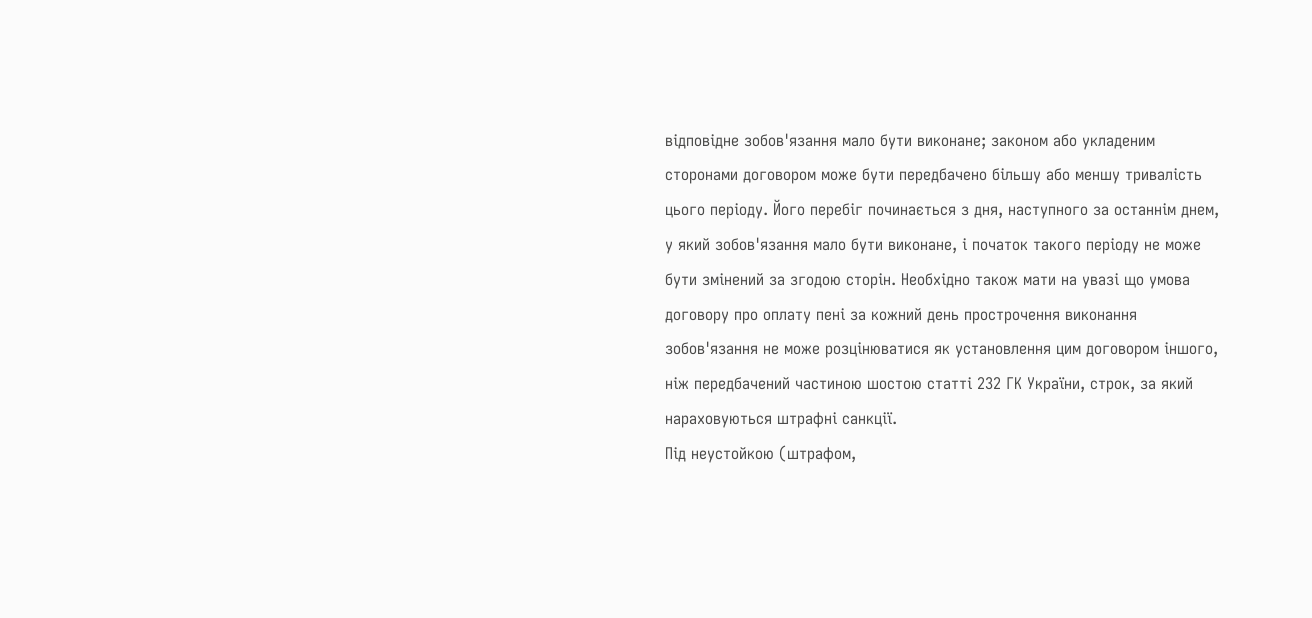відповідне зобов'язання мало бути виконане; законом або укладеним сторонами договором може бути передбачено більшу або меншу тривалість цього періоду. Його перебіг починається з дня, наступного за останнім днем, у який зобов'язання мало бути виконане, і початок такого періоду не може бути змінений за згодою сторін. Необхідно також мати на увазі що умова договору про оплату пені за кожний день прострочення виконання зобов'язання не може розцінюватися як установлення цим договором іншого, ніж передбачений частиною шостою статті 232 ГК України, строк, за який нараховуються штрафні санкції.
Під неустойкою (штрафом,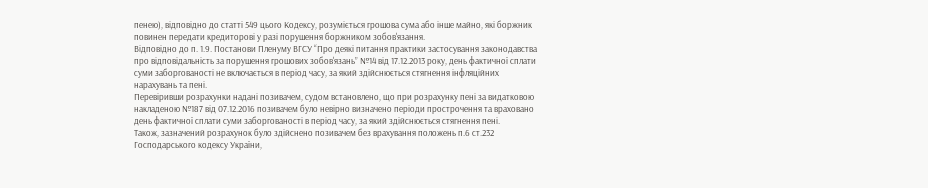пенею), відповідно до статті 549 цього Кодексу, розуміється грошова сума або інше майно, які боржник повинен передати кредиторові у разі порушення боржником зобов'язання.
Відповідно до п. 1.9. Постанови Пленуму ВГСУ “Про деякі питання практики застосування законодавства про відповідальність за порушення грошових зобов'язань” №14 від 17.12.2013 року, день фактичної сплати суми заборгованості не включається в період часу, за який здійснюється стягнення інфляційних нарахувань та пені.
Перевіривши розрахунки надані позивачем, судом встановлено, що при розрахунку пені за видатковою накладеною №187 від 07.12.2016 позивачем було невірно визначено періоди прострочення та враховано день фактичної сплати суми заборгованості в період часу, за який здійснюється стягнення пені.
Також, зазначений розрахунок було здійснено позивачем без врахування положень п.6 ст.232 Господарського кодексу України,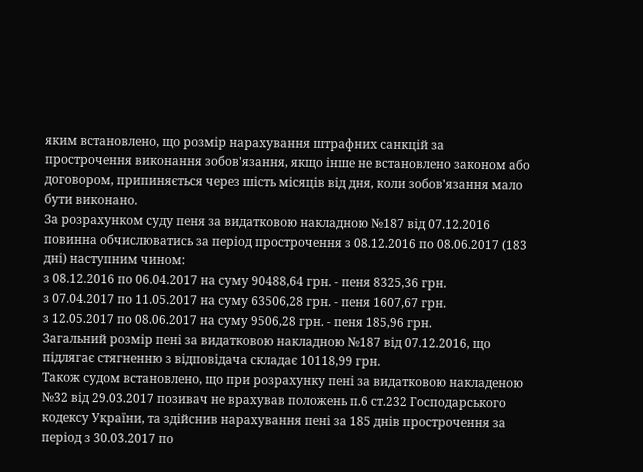яким встановлено, що розмір нарахування штрафних санкцій за прострочення виконання зобов'язання, якщо інше не встановлено законом або договором, припиняється через шість місяців від дня, коли зобов'язання мало бути виконано.
За розрахунком суду пеня за видатковою накладною №187 від 07.12.2016 повинна обчислюватись за період прострочення з 08.12.2016 по 08.06.2017 (183 дні) наступним чином:
з 08.12.2016 по 06.04.2017 на суму 90488,64 грн. - пеня 8325,36 грн.
з 07.04.2017 по 11.05.2017 на суму 63506,28 грн. - пеня 1607,67 грн.
з 12.05.2017 по 08.06.2017 на суму 9506,28 грн. - пеня 185,96 грн.
Загальний розмір пені за видатковою накладною №187 від 07.12.2016, що підлягає стягненню з відповідача складає 10118,99 грн.
Також судом встановлено, що при розрахунку пені за видатковою накладеною №32 від 29.03.2017 позивач не врахував положень п.6 ст.232 Господарського кодексу України, та здійснив нарахування пені за 185 днів прострочення за період з 30.03.2017 по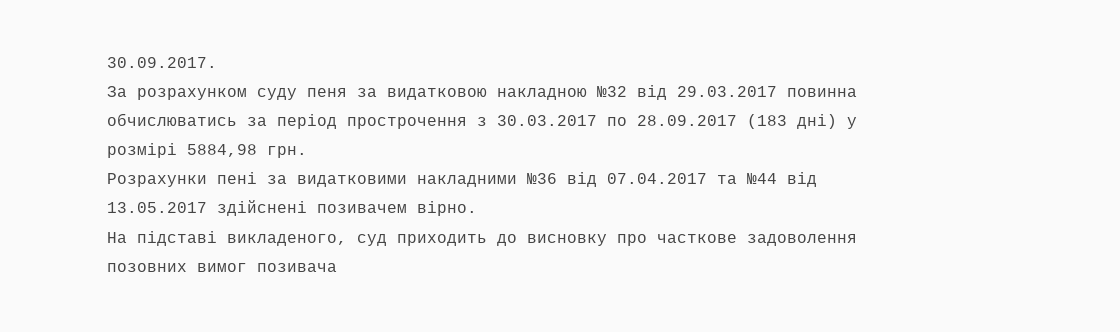30.09.2017.
За розрахунком суду пеня за видатковою накладною №32 від 29.03.2017 повинна обчислюватись за період прострочення з 30.03.2017 по 28.09.2017 (183 дні) у розмірі 5884,98 грн.
Розрахунки пені за видатковими накладними №36 від 07.04.2017 та №44 від 13.05.2017 здійснені позивачем вірно.
На підставі викладеного, суд приходить до висновку про часткове задоволення позовних вимог позивача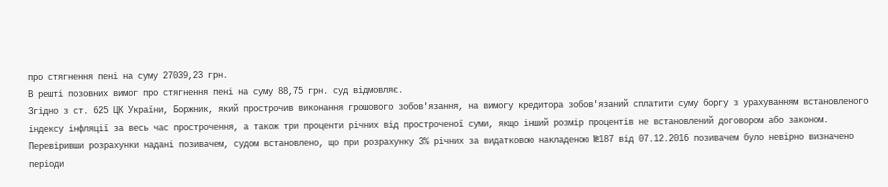про стягнення пені на суму 27039,23 грн.
В решті позовних вимог про стягнення пені на суму 88,75 грн. суд відмовляє.
Згідно з ст. 625 ЦК України, Боржник, який прострочив виконання грошового зобов'язання, на вимогу кредитора зобов'язаний сплатити суму боргу з урахуванням встановленого індексу інфляції за весь час прострочення, а також три проценти річних від простроченої суми, якщо інший розмір процентів не встановлений договором або законом.
Перевіривши розрахунки надані позивачем, судом встановлено, що при розрахунку 3% річних за видатковою накладеною №187 від 07.12.2016 позивачем було невірно визначено періоди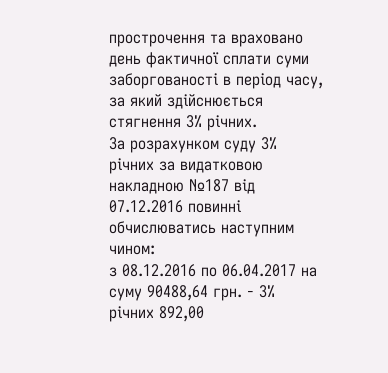прострочення та враховано день фактичної сплати суми заборгованості в період часу, за який здійснюється стягнення 3% річних.
За розрахунком суду 3% річних за видатковою накладною №187 від 07.12.2016 повинні обчислюватись наступним чином:
з 08.12.2016 по 06.04.2017 на суму 90488,64 грн. - 3% річних 892,00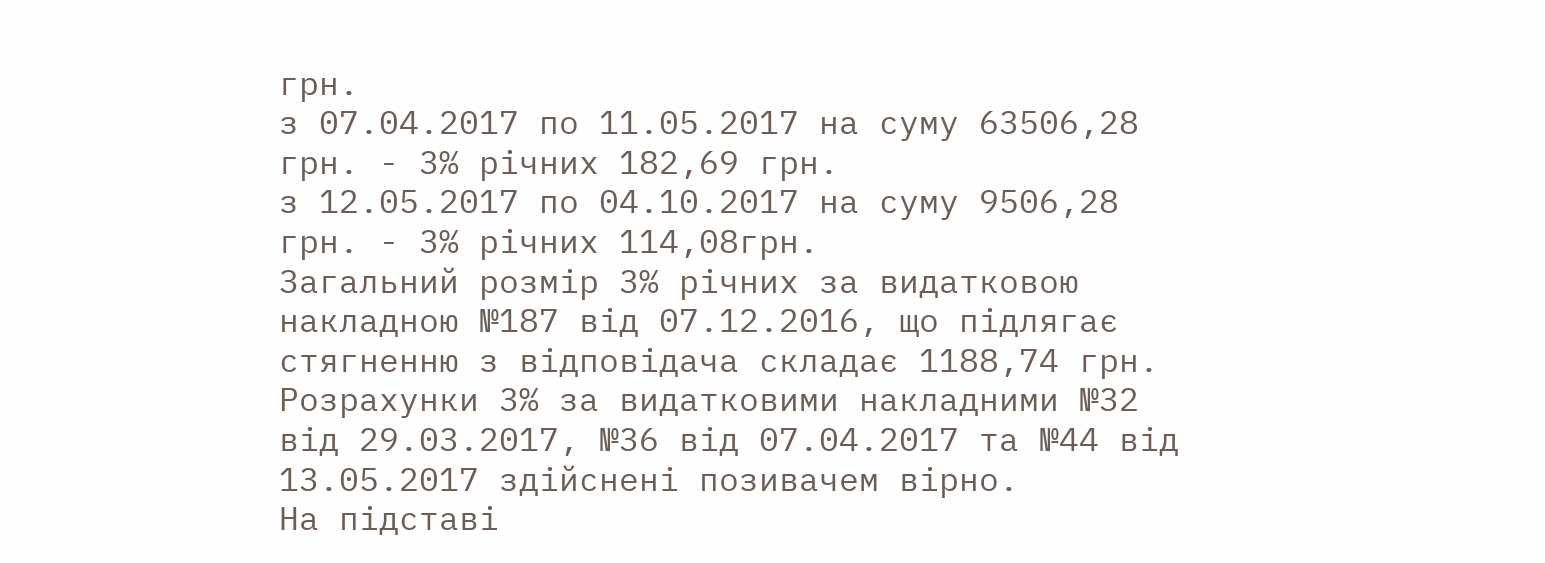грн.
з 07.04.2017 по 11.05.2017 на суму 63506,28 грн. - 3% річних 182,69 грн.
з 12.05.2017 по 04.10.2017 на суму 9506,28 грн. - 3% річних 114,08грн.
Загальний розмір 3% річних за видатковою накладною №187 від 07.12.2016, що підлягає стягненню з відповідача складає 1188,74 грн.
Розрахунки 3% за видатковими накладними №32 від 29.03.2017, №36 від 07.04.2017 та №44 від 13.05.2017 здійснені позивачем вірно.
На підставі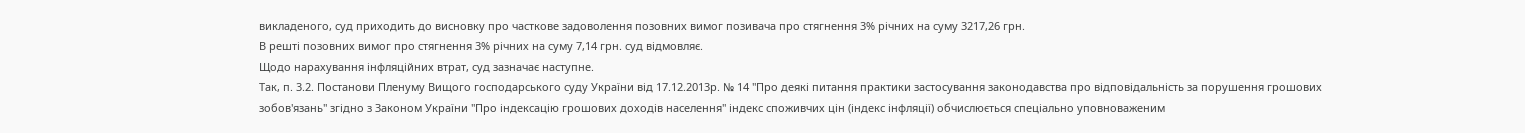викладеного, суд приходить до висновку про часткове задоволення позовних вимог позивача про стягнення 3% річних на суму 3217,26 грн.
В решті позовних вимог про стягнення 3% річних на суму 7,14 грн. суд відмовляє.
Щодо нарахування інфляційних втрат, суд зазначає наступне.
Так, п. 3.2. Постанови Пленуму Вищого господарського суду України від 17.12.2013р. № 14 "Про деякі питання практики застосування законодавства про відповідальність за порушення грошових зобов'язань" згідно з Законом України "Про індексацію грошових доходів населення" індекс споживчих цін (індекс інфляції) обчислюється спеціально уповноваженим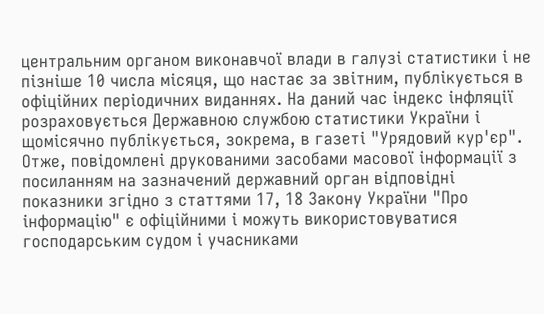центральним органом виконавчої влади в галузі статистики і не пізніше 10 числа місяця, що настає за звітним, публікується в офіційних періодичних виданнях. На даний час індекс інфляції розраховується Державною службою статистики України і щомісячно публікується, зокрема, в газеті "Урядовий кур'єр". Отже, повідомлені друкованими засобами масової інформації з посиланням на зазначений державний орган відповідні показники згідно з статтями 17, 18 Закону України "Про інформацію" є офіційними і можуть використовуватися господарським судом і учасниками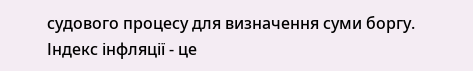судового процесу для визначення суми боргу.
Індекс інфляції - це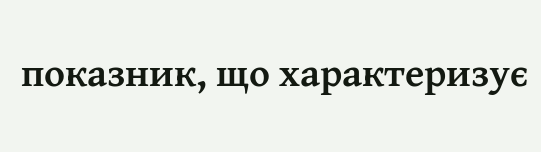показник, що характеризує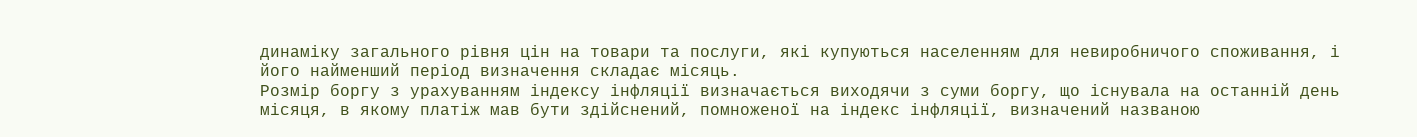динаміку загального рівня цін на товари та послуги, які купуються населенням для невиробничого споживання, і його найменший період визначення складає місяць.
Розмір боргу з урахуванням індексу інфляції визначається виходячи з суми боргу, що існувала на останній день місяця, в якому платіж мав бути здійснений, помноженої на індекс інфляції, визначений названою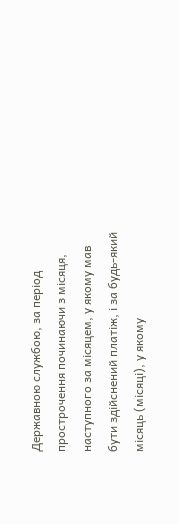Державною службою, за період прострочення починаючи з місяця, наступного за місяцем, у якому мав бути здійснений платіж, і за будь-який місяць (місяці), у якому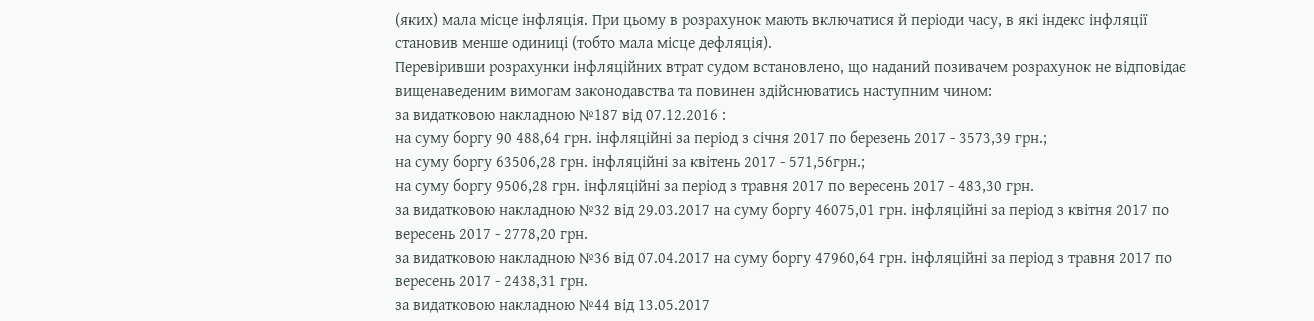(яких) мала місце інфляція. При цьому в розрахунок мають включатися й періоди часу, в які індекс інфляції становив менше одиниці (тобто мала місце дефляція).
Перевіривши розрахунки інфляційних втрат судом встановлено, що наданий позивачем розрахунок не відповідає вищенаведеним вимогам законодавства та повинен здійснюватись наступним чином:
за видатковою накладною №187 від 07.12.2016 :
на суму боргу 90 488,64 грн. інфляційні за період з січня 2017 по березень 2017 - 3573,39 грн.;
на суму боргу 63506,28 грн. інфляційні за квітень 2017 - 571,56грн.;
на суму боргу 9506,28 грн. інфляційні за період з травня 2017 по вересень 2017 - 483,30 грн.
за видатковою накладною №32 від 29.03.2017 на суму боргу 46075,01 грн. інфляційні за період з квітня 2017 по вересень 2017 - 2778,20 грн.
за видатковою накладною №36 від 07.04.2017 на суму боргу 47960,64 грн. інфляційні за період з травня 2017 по вересень 2017 - 2438,31 грн.
за видатковою накладною №44 від 13.05.2017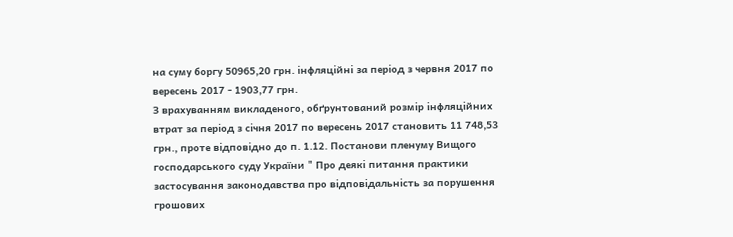на суму боргу 50965,20 грн. інфляційні за період з червня 2017 по вересень 2017 - 1903,77 грн.
З врахуванням викладеного, обґрунтований розмір інфляційних втрат за період з січня 2017 по вересень 2017 становить 11 748,53 грн., проте відповідно до п. 1.12. Постанови пленуму Вищого господарського суду України " Про деякі питання практики застосування законодавства про відповідальність за порушення грошових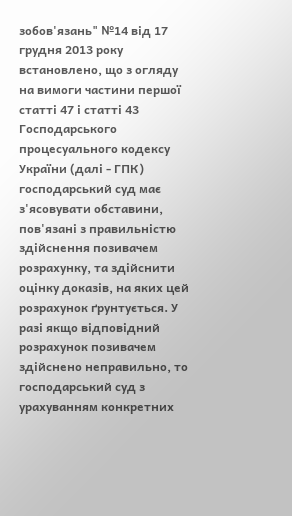зобов'язань" №14 від 17 грудня 2013 року встановлено, що з огляду на вимоги частини першої статті 47 і статті 43 Господарського процесуального кодексу України (далі - ГПК) господарський суд має з'ясовувати обставини, пов'язані з правильністю здійснення позивачем розрахунку, та здійснити оцінку доказів, на яких цей розрахунок ґрунтується. У разі якщо відповідний розрахунок позивачем здійснено неправильно, то господарський суд з урахуванням конкретних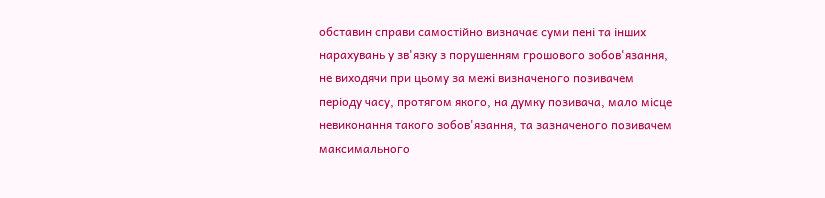обставин справи самостійно визначає суми пені та інших нарахувань у зв'язку з порушенням грошового зобов'язання, не виходячи при цьому за межі визначеного позивачем періоду часу, протягом якого, на думку позивача, мало місце невиконання такого зобов'язання, та зазначеного позивачем максимального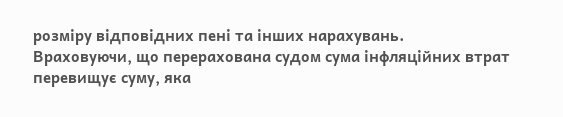розміру відповідних пені та інших нарахувань.
Враховуючи, що перерахована судом сума інфляційних втрат перевищує суму, яка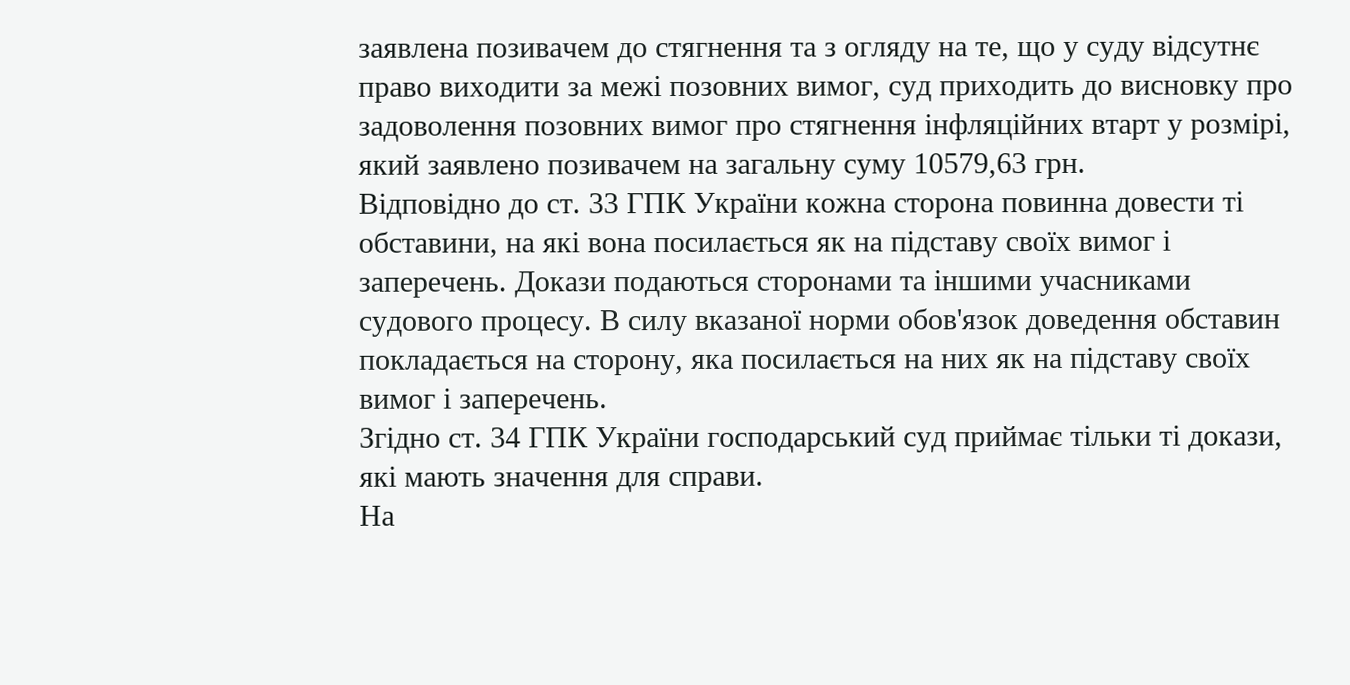заявлена позивачем до стягнення та з огляду на те, що у суду відсутнє право виходити за межі позовних вимог, суд приходить до висновку про задоволення позовних вимог про стягнення інфляційних втарт у розмірі, який заявлено позивачем на загальну суму 10579,63 грн.
Відповідно до ст. 33 ГПК України кожна сторона повинна довести ті обставини, на які вона посилається як на підставу своїх вимог і заперечень. Докази подаються сторонами та іншими учасниками судового процесу. В силу вказаної норми обов'язок доведення обставин покладається на сторону, яка посилається на них як на підставу своїх вимог і заперечень.
Згідно ст. 34 ГПК України господарський суд приймає тільки ті докази, які мають значення для справи.
На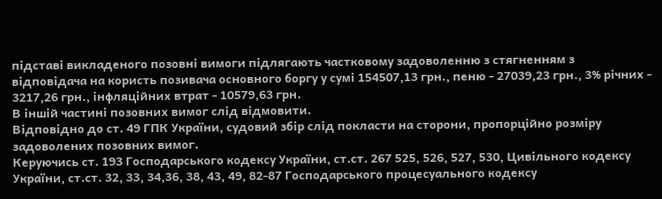підставі викладеного позовні вимоги підлягають частковому задоволенню з стягненням з відповідача на користь позивача основного боргу у сумі 154507,13 грн., пеню - 27039,23 грн., 3% річних - 3217,26 грн., інфляційних втрат - 10579,63 грн.
В іншій частині позовних вимог слід відмовити.
Відповідно до ст. 49 ГПК України, судовий збір слід покласти на сторони, пропорційно розміру задоволених позовних вимог.
Керуючись ст. 193 Господарського кодексу України, ст.ст. 267 525, 526, 527, 530, Цивільного кодексу України, ст.ст. 32, 33, 34,36, 38, 43, 49, 82-87 Господарського процесуального кодексу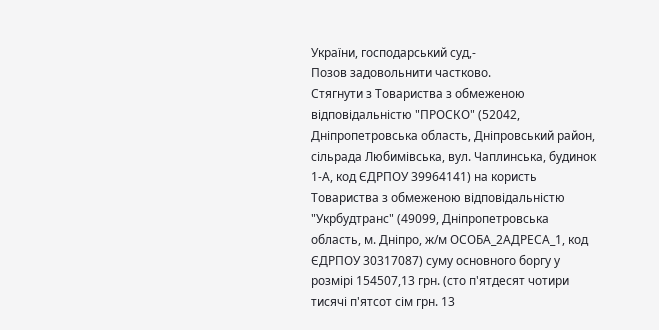України, господарський суд,-
Позов задовольнити частково.
Стягнути з Товариства з обмеженою відповідальністю "ПРОСКО" (52042, Дніпропетровська область, Дніпровський район, сільрада Любимівська, вул. Чаплинська, будинок 1-А, код ЄДРПОУ 39964141) на користь Товариства з обмеженою відповідальністю "Укрбудтранс" (49099, Дніпропетровська область, м. Дніпро, ж/м ОСОБА_2АДРЕСА_1, код ЄДРПОУ 30317087) суму основного боргу у розмірі 154507,13 грн. (сто п'ятдесят чотири тисячі п'ятсот сім грн. 13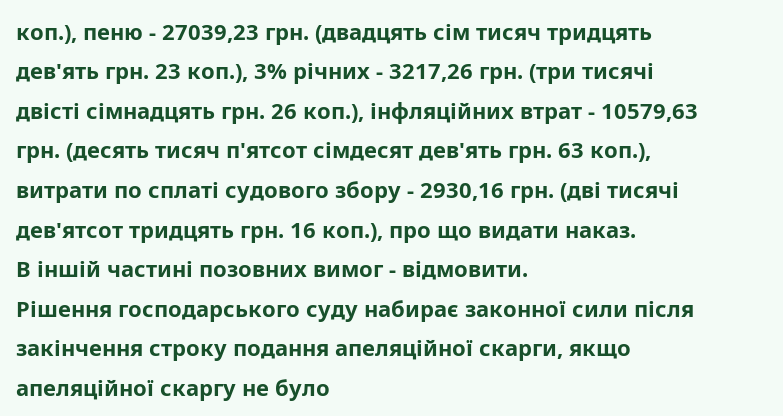коп.), пеню - 27039,23 грн. (двадцять сім тисяч тридцять дев'ять грн. 23 коп.), 3% річних - 3217,26 грн. (три тисячі двісті сімнадцять грн. 26 коп.), інфляційних втрат - 10579,63 грн. (десять тисяч п'ятсот сімдесят дев'ять грн. 63 коп.), витрати по сплаті судового збору - 2930,16 грн. (дві тисячі дев'ятсот тридцять грн. 16 коп.), про що видати наказ.
В іншій частині позовних вимог - відмовити.
Рішення господарського суду набирає законної сили після закінчення строку подання апеляційної скарги, якщо апеляційної скаргу не було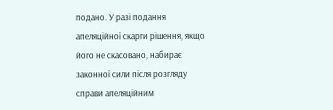подано. У разі подання апеляційної скарги рішення, якщо його не скасовано, набирає законної сили після розгляду справи апеляційним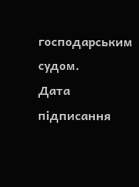господарським судом.
Дата підписання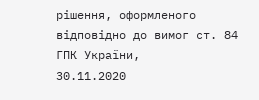рішення, оформленого
відповідно до вимог ст. 84 ГПК України,
30.11.2020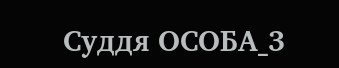Суддя ОСОБА_3